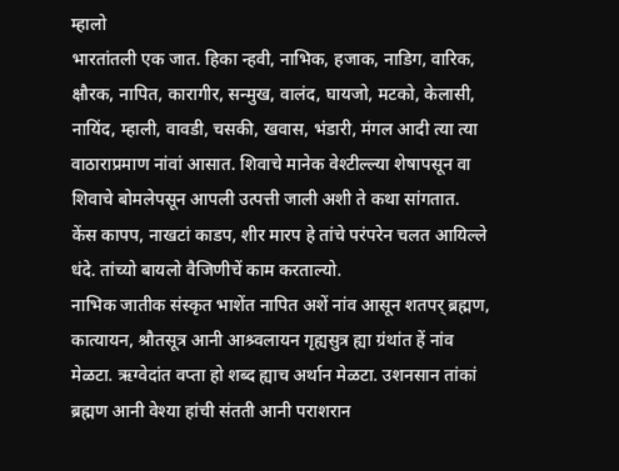म्हालो
भारतांतली एक जात. हिका न्हवी, नाभिक, हजाक, नाडिग, वारिक, क्षौरक, नापित, कारागीर, सन्मुख, वालंद, घायजो, मटको, केलासी, नायिंद, म्हाली, वावडी, चसकी, खवास, भंडारी, मंगल आदी त्या त्या वाठाराप्रमाण नांवां आसात. शिवाचे मानेक वेश्टील्ल्या शेषापसून वा शिवाचे बोमलेपसून आपली उत्पत्ती जाली अशी ते कथा सांगतात.
केंस कापप, नाखटां काडप, शीर मारप हे तांचे परंपरेन चलत आयिल्ले धंदे. तांच्यो बायलो वैजिणीचें काम करताल्यो.
नाभिक जातीक संस्कृत भाशेंत नापित अशें नांव आसून शतपर् ब्रह्मण, कात्यायन, श्रौतसूत्र आनी आश्र्वलायन गृह्यसुत्र ह्या ग्रंथांत हें नांव मेळटा. ऋग्वेदांत वप्ता हो शब्द ह्याच अर्थान मेळटा. उशनसान तांकां ब्रह्मण आनी वेश्या हांची संतती आनी पराशरान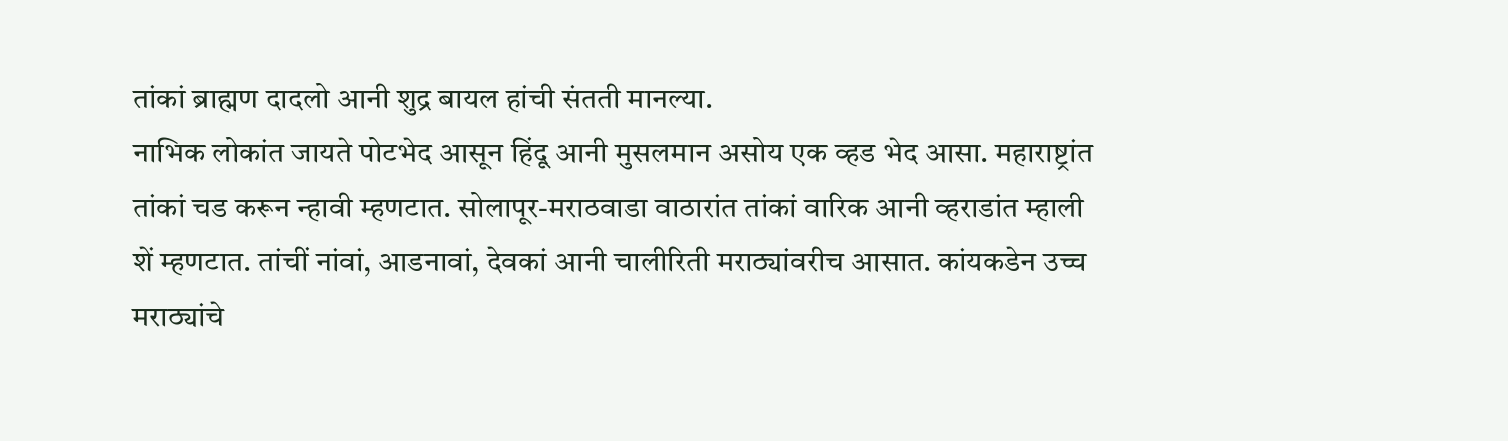तांकां ब्राह्मण दादलो आनी शुद्र बायल हांची संतती मानल्या.
नाभिक लोकांत जायते पोटभेद आसून हिंदू आनी मुसलमान असोय एक व्हड भेद आसा. महाराष्ट्रांत तांकां चड करून न्हावी म्हणटात. सोलापूर-मराठवाडा वाठारांत तांकां वारिक आनी व्हराडांत म्हाली शें म्हणटात. तांचीं नांवां, आडनावां, देवकां आनी चालीरिती मराठ्यांवरीच आसात. कांयकडेन उच्च मराठ्यांचे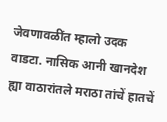जेवणावळींत म्हालो उदक वाडटा. नासिक आनी खानदेश ह्या वाठारांतले मराठा तांचें हातचें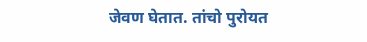जेवण घेतात. तांचो पुरोयत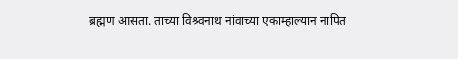ब्रह्मण आसता. ताच्या विश्र्वनाथ नांवाच्या एकाम्हाल्यान नापित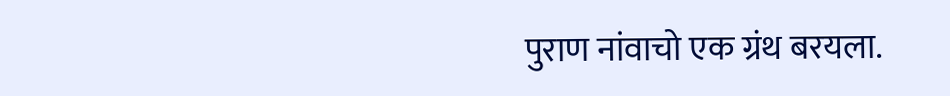पुराण नांवाचो एक ग्रंथ बरयला.